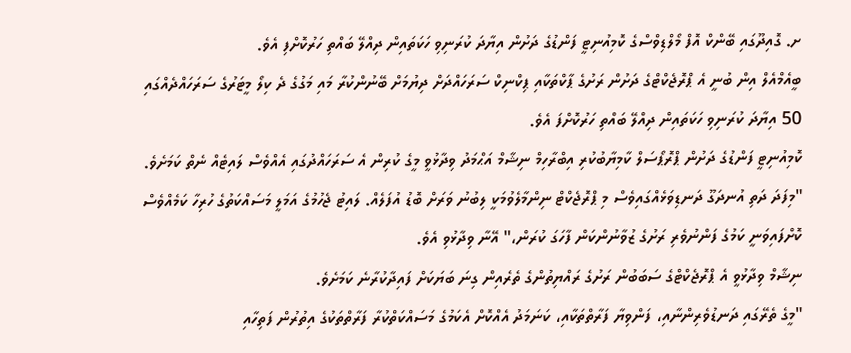ށ. ގޮއިދޫގައި ބޭންކް އޮފް މޯލްޑިވްސްގެ ކޮމިއުނިޓީ ފަންޑުގެ ދަށުން އިޔާދަ ކުރަނިވި ހަކަތައިން ދިއްލޭ ބައްތި ހަރުކޮށްފި އެވެ.
ބީއެމްއެލް އިން ބުނީ އެ ޕްރޮޖެކްޓްގެ ދަށުން ރަށުގެ ޕާކްތަކާއި ޕިކްނިކް ސަރަހައްދަށް ދިޔުމަށް ބޭނުންކުރާ މައި މަގުގެ ދެ ކިލޯ މީޓަރުގެ ސަރަހައްދެއްގައި 50 އިޔާދަ ކުރަނިވި ހަކަތައިން ދިއްލޭ ބައްތި ހަރުކޮށްފަ އެވެ.
ކޮމިއުނިޓީ ފަންޑުގެ ދަށުން ޕްރޮޕޯސަލް ކާމިޔާބުކުރި އިބްރާހިމް ނިޝާމް އަޙްމަދު ވިދާޅުވީ މީގެ ކުރިން އެ ސަރަހައްދުގައި އެއްވެސް ލައިޓެއް ނެތް ކަމަށެވެ.
"މިފަދަ ދަތި އުނދަގޫ ދަނޑިވަޅެއްގައިވެސް މި ޕްރޮޖެކްޓް ނިންމާލެވުމަކީ ލިބުނު ވަރަށް ބޮޑު އުފަލެއް. ލައިޓު ޖެހުމުގެ އަމަލީ މަސައްކަތުގެ ހުރިހާ ކަމެއްވެސް ކޮށްފައިވަނީ ކަމުގެ ފަންނުވެރި ރަށުގެ ޒުވާނުންކަން ފާހަގަ ކުރަން،" އޭނާ ވިދާޅުވި އެވެ.
ނިޝާމް ވިދާޅުވީ އެ ޕްރޮޖެކްޓްގެ ސަބަބުން ރަށުގެ ރައްޔިތުންގެ ތެރެއިން ގިނަ ބަޔަކަށް ފައިދާކުރާނެ ކަމަށެވެ.
"މީގެ ތެރޭގައި ދަނޑުވެރިންނާއި، ފަންވިޔާ ފަރާތްތަކާއި، ކަނަމަދު އެއްކޮށް އެކަމުގެ މަސައްކަތްކުރާ ފަރާތްތަކުގެ އިތުރުން ފަތިހާއި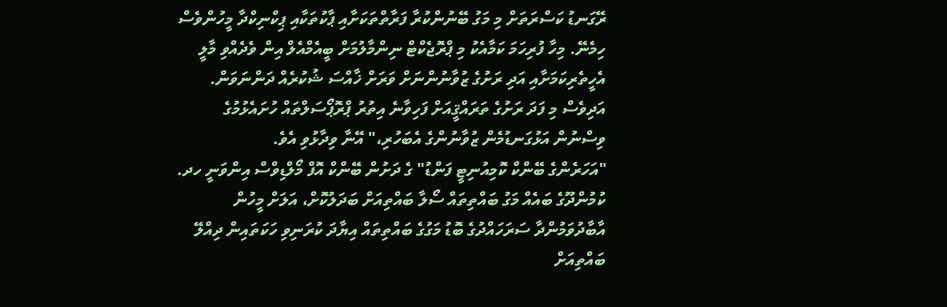ރޭގަނޑު ކަސްރަތަށް މި މަގު ބޭނުންކުރާ ފަރާތްތަކަށާއި ޕާކުތަކާއި ޕިކްނިކްދާ މީހުންވެސް ހިމެނޭ. މިހާ ފުރިހަމަ ކަމާއެކު މި ޕްރޮޖެކްޓް ނިންމާލުމަށް ބީއެމްއެލް އިން ވެދެއްވި މާލީ އެހީތެރިކަމަށާއި އަދި ރަށުގެ ޒުވާނުންނަށް ވަރަށް ޚާއްސަ ޝުކުރެއް ދަންނަވަން. އަދިވެސް މި ފަދަ ރަށުގެ ތަރައްޤީއަށް ފަހިވާނެ އިތުރު ޕްރޮޕޯސަލްތައް ހުށައެޅުމުގެ ވިސްނުން އަޅުގަނޑުމެން ޒުވާނުންގެ އެބަހުރި،" އޭނާ ވިދާޅުވި އެވެ.
"އަހަރެންގެ ބޭންކް ކޮމިއުނިޓީ ފަންޑު" ގެ ދަށުން ބޭންކް އޮފް މޯލްޑިވްސް އިންވަނީ ހދ. ކުމުންދޫގެ ބައެއް މަގު ބައްތިތައް ސޯލާ ބައްތިއަށް ބަދަލުކޮށް، އަލަށް މީހުން އާބާދުވަމުންދާ ސަރަހައްދުގެ ބޮޑު މަގުގެ ބައްތިތައް އިޔާދަ ކުރަނިވި ހަކަތައިން ދިއްލޭ ބައްތިއަށް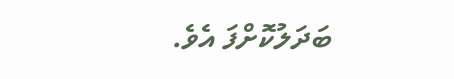ބަދަލުކޮށްފަ އެވެ.